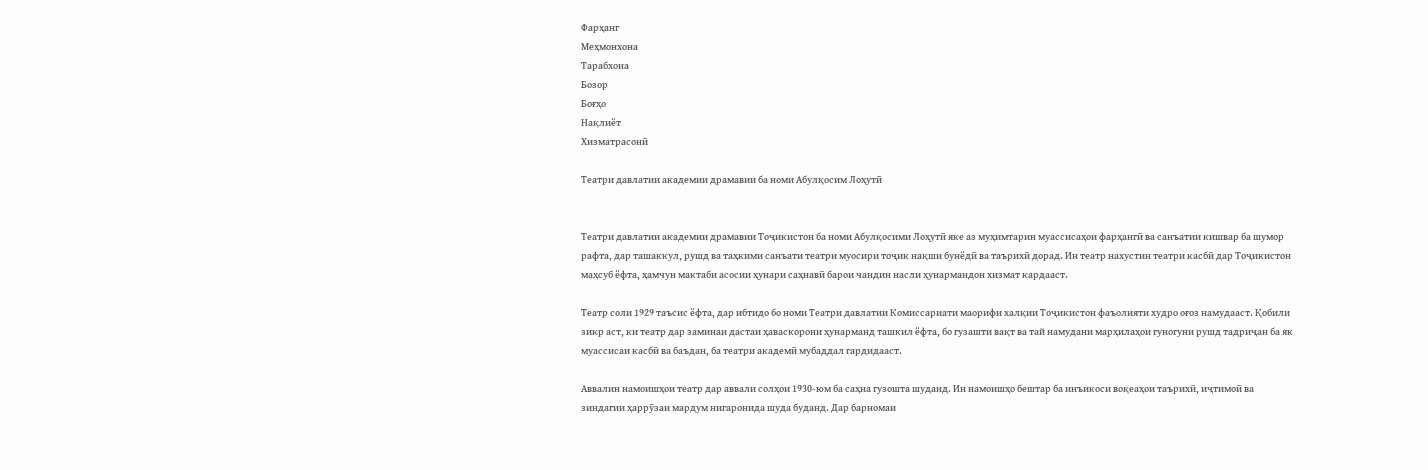Фарҳанг
Меҳмонхона
Тарабхона
Бозор
Боғҳо
Нақлиёт
Хизматрасонӣ

Театри давлатии академии драмавии ба номи Абулқосим Лоҳутӣ


Театри давлатии академии драмавии Тоҷикистон ба номи Абулқосими Лоҳутӣ яке аз муҳимтарин муассисаҳои фарҳангӣ ва санъатии кишвар ба шумор рафта, дар ташаккул, рушд ва таҳкими санъати театри муосири тоҷик нақши бунёдӣ ва таърихӣ дорад. Ин театр нахустин театри касбӣ дар Тоҷикистон маҳсуб ёфта, ҳамчун мактаби асосии ҳунари саҳнавӣ барои чандин насли ҳунармандон хизмат кардааст.

Театр соли 1929 таъсис ёфта, дар ибтидо бо номи Театри давлатии Комиссариати маорифи халқии Тоҷикистон фаъолияти худро оғоз намудааст. Қобили зикр аст, ки театр дар заминаи дастаи ҳаваскорони ҳунарманд ташкил ёфта, бо гузашти вақт ва тай намудани марҳилаҳои гуногуни рушд тадриҷан ба як муассисаи касбӣ ва баъдан, ба театри академӣ мубаддал гардидааст.

Аввалин намоишҳои театр дар аввали солҳои 1930-юм ба саҳна гузошта шуданд. Ин намоишҳо бештар ба инъикоси воқеаҳои таърихӣ, иҷтимоӣ ва зиндагии ҳаррӯзаи мардум нигаронида шуда буданд. Дар барномаи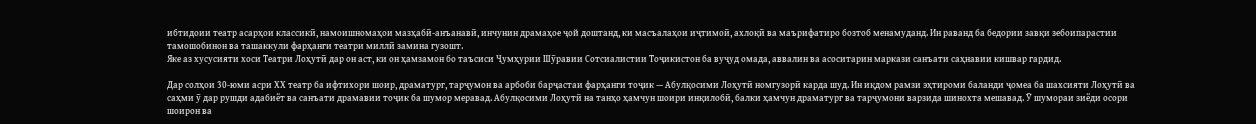ибтидоии театр асарҳои классикӣ, намоишномаҳои мазҳабӣ-анъанавӣ, инчунин драмаҳое ҷой доштанд, ки масъалаҳои иҷтимоӣ, ахлоқӣ ва маърифатиро бозтоб менамуданд. Ин раванд ба бедории завқи зебоипарастии тамошобинон ва ташаккули фарҳанги театри миллӣ замина гузошт.
Яке аз хусусияти хоси Театри Лоҳутӣ дар он аст, ки он ҳамзамон бо таъсиси Ҷумҳурии Шӯравии Сотсиалистии Тоҷикистон ба вуҷуд омада, аввалин ва асоситарин маркази санъати саҳнавии кишвар гардид.

Дар солҳои 30-юми асри ХХ театр ба ифтихори шоир, драматург, тарҷумон ва арбоби барҷастаи фарҳанги тоҷик — Абулқосими Лоҳутӣ номгузорӣ карда шуд. Ин иқдом рамзи эҳтироми баланди ҷомеа ба шахсияти Лоҳутӣ ва саҳми ӯ дар рушди адабиёт ва санъати драмавии тоҷик ба шумор меравад. Абулқосими Лоҳутӣ на танҳо ҳамчун шоири инқилобӣ, балки ҳамчун драматург ва тарҷумони варзида шинохта мешавад. Ӯ шумораи зиёди осори шоирон ва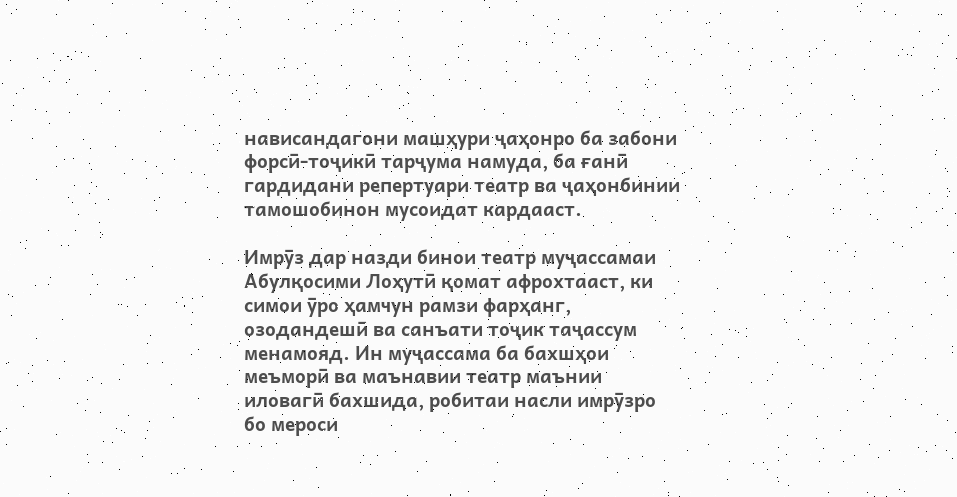нависандагони машҳури ҷаҳонро ба забони форсӣ-тоҷикӣ тарҷума намуда, ба ғанӣ гардидани репертуари театр ва ҷаҳонбинии тамошобинон мусоидат кардааст.

Имрӯз дар назди бинои театр муҷассамаи Абулқосими Лоҳутӣ қомат афрохтааст, ки симои ӯро ҳамчун рамзи фарҳанг, озодандешӣ ва санъати тоҷик таҷассум менамояд. Ин муҷассама ба бахшҳои меъморӣ ва маънавии театр маънии иловагӣ бахшида, робитаи насли имрӯзро бо мероси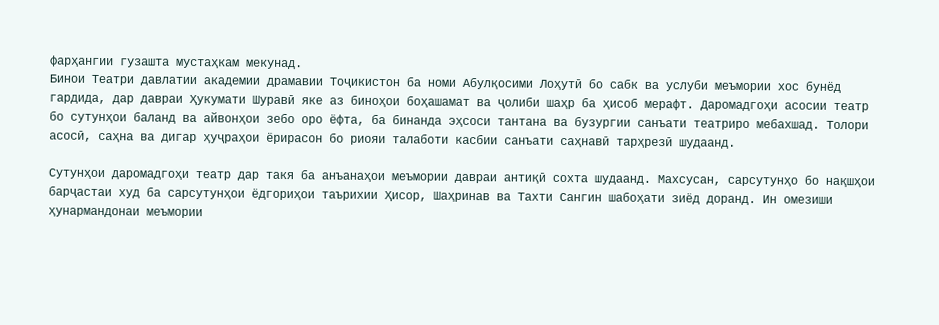фарҳангии гузашта мустаҳкам мекунад.
Бинои Театри давлатии академии драмавии Тоҷикистон ба номи Абулқосими Лоҳутӣ бо сабк ва услуби меъмории хос бунёд гардида, дар давраи Ҳукумати Шуравӣ яке аз биноҳои боҳашамат ва ҷолиби шаҳр ба ҳисоб мерафт. Даромадгоҳи асосии театр бо сутунҳои баланд ва айвонҳои зебо оро ёфта, ба бинанда эҳсоси тантана ва бузургии санъати театриро мебахшад. Толори асосӣ, саҳна ва дигар ҳуҷраҳои ёрирасон бо риояи талаботи касбии санъати саҳнавӣ тарҳрезӣ шудаанд.

Сутунҳои даромадгоҳи театр дар такя ба анъанаҳои меъмории давраи антиқӣ сохта шудаанд. Махсусан, сарсутунҳо бо нақшҳои барҷастаи худ ба сарсутунҳои ёдгориҳои таърихии Ҳисор, Шаҳринав ва Тахти Сангин шабоҳати зиёд доранд. Ин омезиши ҳунармандонаи меъмории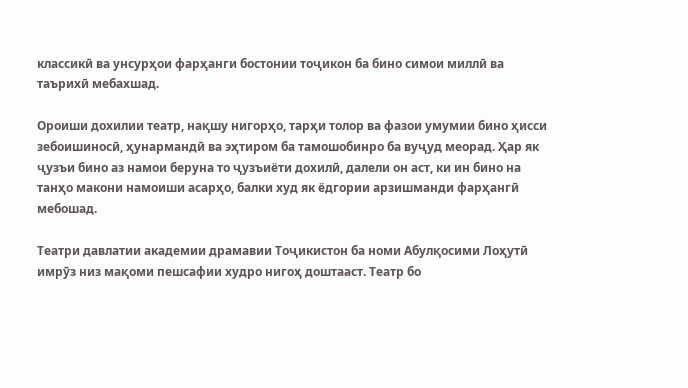классикӣ ва унсурҳои фарҳанги бостонии тоҷикон ба бино симои миллӣ ва таърихӣ мебахшад.

Ороиши дохилии театр, нақшу нигорҳо, тарҳи толор ва фазои умумии бино ҳисси зебоишиносӣ, ҳунармандӣ ва эҳтиром ба тамошобинро ба вуҷуд меорад. Ҳар як ҷузъи бино аз намои беруна то ҷузъиёти дохилӣ, далели он аст, ки ин бино на танҳо макони намоиши асарҳо, балки худ як ёдгории арзишманди фарҳангӣ мебошад.

Театри давлатии академии драмавии Тоҷикистон ба номи Абулқосими Лоҳутӣ имрӯз низ мақоми пешсафии худро нигоҳ доштааст. Театр бо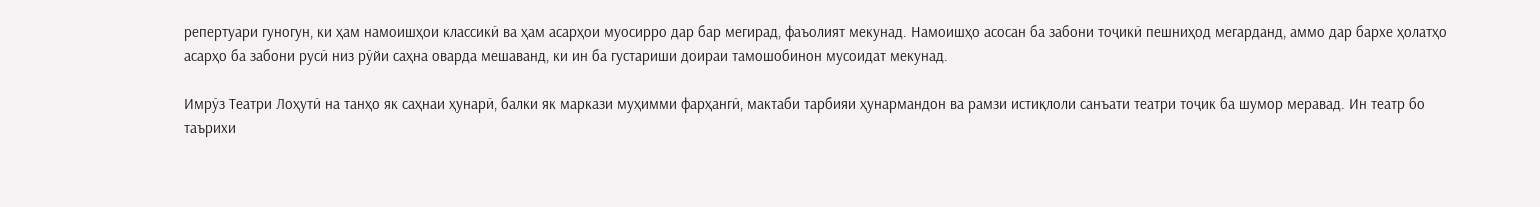репертуари гуногун, ки ҳам намоишҳои классикӣ ва ҳам асарҳои муосирро дар бар мегирад, фаъолият мекунад. Намоишҳо асосан ба забони тоҷикӣ пешниҳод мегарданд, аммо дар бархе ҳолатҳо асарҳо ба забони русӣ низ рӯйи саҳна оварда мешаванд, ки ин ба густариши доираи тамошобинон мусоидат мекунад.

Имрӯз Театри Лоҳутӣ на танҳо як саҳнаи ҳунарӣ, балки як маркази муҳимми фарҳангӣ, мактаби тарбияи ҳунармандон ва рамзи истиқлоли санъати театри тоҷик ба шумор меравад. Ин театр бо таърихи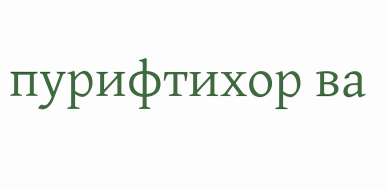пурифтихор ва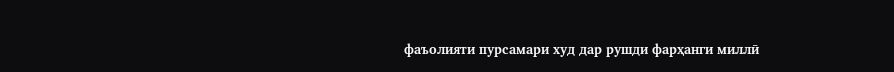фаъолияти пурсамари худ дар рушди фарҳанги миллӣ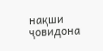нақши ҷовидона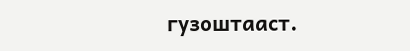гузоштааст.